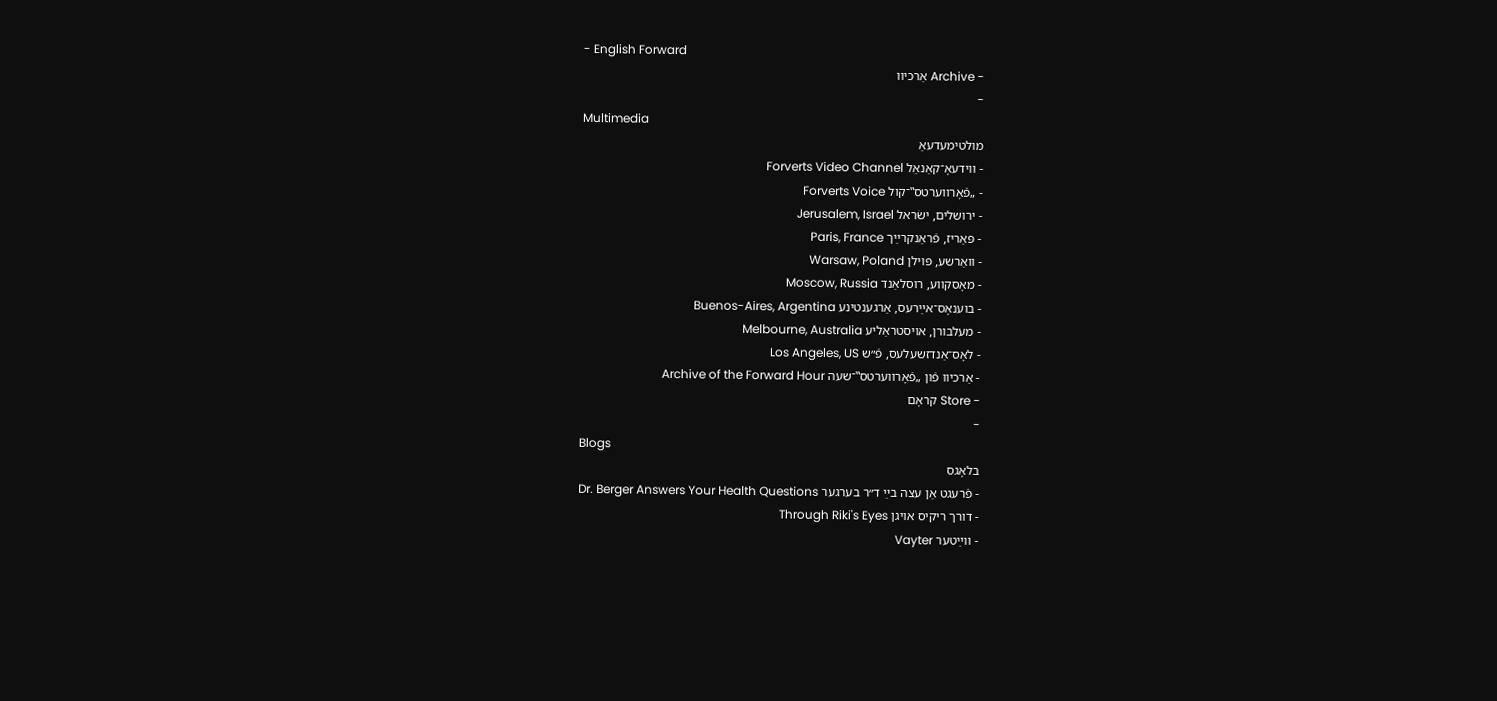- English Forward
- Archive אַרכיוו
-
Multimedia
מולטימעדעאַ
- ווידעאָ־קאַנאַל Forverts Video Channel
- „פֿאָרווערטס‟־קול Forverts Voice
- ירושלים, ישׂראל Jerusalem, Israel
- פּאַריז, פֿראַנקרײַך Paris, France
- וואַרשע, פּוילן Warsaw, Poland
- מאָסקווע, רוסלאַנד Moscow, Russia
- בוענאָס־אײַרעס, אַרגענטינע Buenos-Aires, Argentina
- מעלבורן, אויסטראַליע Melbourne, Australia
- לאָס־אַנדזשעלעס, פֿ״ש Los Angeles, US
- אַרכיוו פֿון „פֿאָרווערטס‟־שעה Archive of the Forward Hour
- Store קראָם
-
Blogs
בלאָגס
- פֿרעגט אַן עצה בײַ ד״ר בערגער Dr. Berger Answers Your Health Questions
- דורך ריקיס אויגן Through Riki's Eyes
- ווײַטער Vayter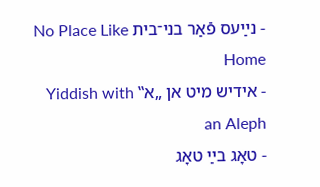- נײַעס פֿאַר בני־בית No Place Like Home
- אידיש מיט אן „א‟ Yiddish with an Aleph
- טאָג בײַ טאָג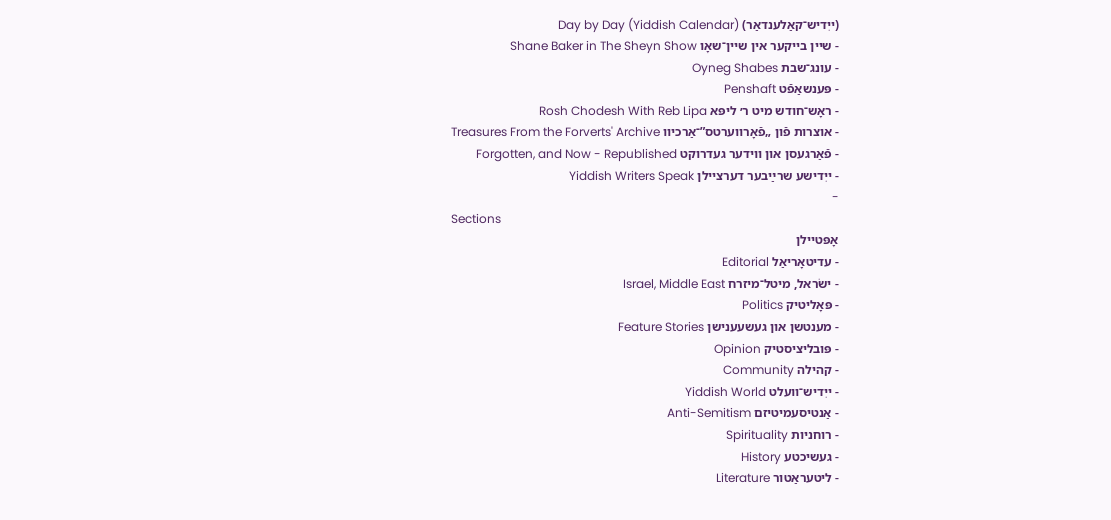(ייִדיש־קאַלענדאַר) Day by Day (Yiddish Calendar)
- שיין בייקער אין שיין־שאָו Shane Baker in The Sheyn Show
- עונג־שבת Oyneg Shabes
- פּענשאַפֿט Penshaft
- ראָש־חודש מיט ר׳ ליפּא Rosh Chodesh With Reb Lipa
- אוצרות פֿון „פֿאָרווערטס”־אַרכיוו Treasures From the Forverts' Archive
- פֿאַרגעסן און ווידער געדרוקט Forgotten, and Now - Republished
- ייִדישע שרײַבער דערציילן Yiddish Writers Speak
-
Sections
אָפּטיילן
- עדיטאָריאַל Editorial
- ישׂראל, מיטל־מיזרח Israel, Middle East
- פּאָליטיק Politics
- מענטשן און געשעענישן Feature Stories
- פּובליציסטיק Opinion
- קהילה Community
- ייִדיש־וועלט Yiddish World
- אַנטיסעמיטיזם Anti-Semitism
- רוחניות Spirituality
- געשיכטע History
- ליטעראַטור Literature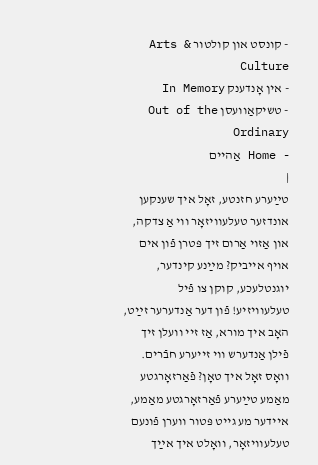- קונסט און קולטור Arts & Culture
- אין אָנדענק In Memory
- טשיקאַוועסן Out of the Ordinary
- Home אַהיים
|
טײַערע חזנטע, זאָל איך שענקען אונדזער טעלעוויזאָר ווי אַ צדקה, און אַזוי אַרום זיך פּטרן פֿון אים אויף אייביק? מײַנע קינדער, יוגנטלעכע, קוקן צו פֿיל טעלעוויזיע! פֿון דער אַנדערער זײַט, האָב איך מורא, אַז זיי וועלן זיך פֿילן אַנדערש ווי זייערע חבֿרים. וואָס זאָל איך טאָן? פֿאַרזאָרגטע מאַמע טײַערע פֿאַרזאָרגטע מאַמע, איידער מע גייט פּטור ווערן פֿונעם טעלעוויזאָר, וואָלט איך אײַך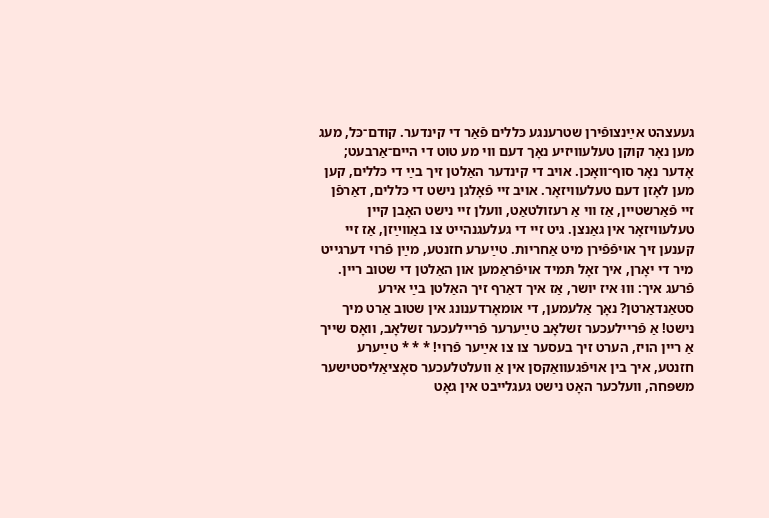געעצהט אײַנצופֿירן שטרענגע כּללים פֿאַר די קינדער. קודם־כּל, מעג מען נאָר קוקן טעלעוויזיע נאָך דעם ווי מע טוט די היים־אַרבעט; אָדער נאָר סוף־וואָכן. אויב די קינדער האַלטן זיך בײַ די כּללים, קען מען לאָזן דעם טעלעוויזאָר. אויב זיי פֿאָלגן נישט די כּללים, דאַרפֿן זיי פֿאַרשטיין, אַז ווי אַ רעזולטאַט, וועלן זיי נישט האָבן קיין טעלעוויזאָר אין גאַנצן. גיט זיי די געלעגנהייט צו באַווײַזן, אַז זיי קענען זיך אויפֿפֿירן מיט אַחריות. טײַערע חזנטע, מײַן פֿרוי דערגייט מיר די יאָרן, איך זאָל תּמיד אויפֿראַמען און האַלטן די שטוב ריין. פֿרעג איך: וווּ איז יושר, אַז איך דאַרף זיך האַלטן בײַ אירע סטאַנדאַרטן? נאָך אַלעמען, די אומאָרדענונג אין שטוב אַרט מיך נישט! אַ פֿריילעכער זשלאָב טײַערער פֿריילעכער זשלאָב, וואָס שייך אַ ריין הויז, הערט זיך בעסער צו צו אײַער פֿרוי! * * * טײַערע חזנטע, איך בין אויפֿגעוואַקסן אין אַ וועלטלעכער סאָציאַליסטישער משפּחה, וועלכער האָט נישט געגלייבט אין גאָט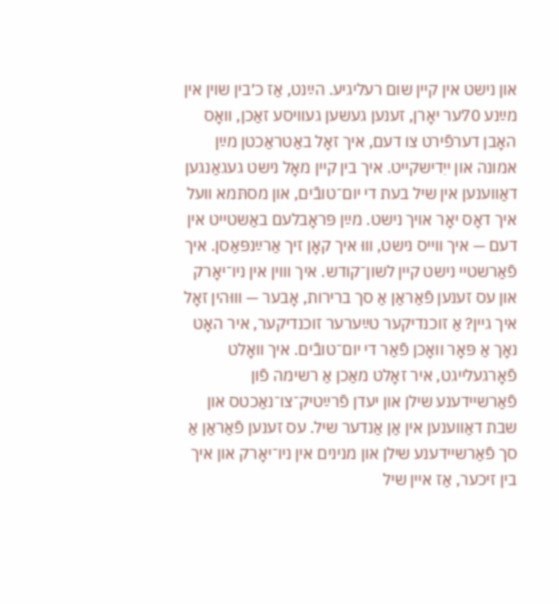און נישט אין קיין שום רעליגיע. הײַנט, אַז כ׳בין שוין אין מײַנע 70ער יאָרן, זענען געשען געוויסע זאַכן, וואָס האָבן דערפֿירט צו דעם, איך זאָל באַטראַכטן מײַן אמונה און ייִדישקייט. איך בין קיין מאָל נישט געגאַנגען דאַווענען אין שיל בעת די יום־טובֿים, און מסתּמא וועל איך דאָס יאָר אויך נישט. מײַן פּראָבלעם באַשטייט אין דעם — איך ווייס נישט, וווּ איך קאָן זיך אַרײַנפּאַסן. איך פֿאַרשטיי נישט קיין לשון־קודש. איך וווין אין ניו־יאָרק און עס זענען פֿאַראַן אַ סך ברירות, אָבער — וווּהין זאָל איך גיין? אַ זוכנדיקער טײַערער זוכנדיקער, איר האָט נאָך אַ פּאָר וואָכן פֿאַר די יום־טובֿים. איך וואָלט פֿאָרגעלייגט, איר זאָלט מאַכן אַ רשימה פֿון פֿאַרשיידענע שילן און יעדן פֿרײַטיק־צו־נאַכטס און שבת דאַווענען אין אַן אַנדער שיל. עס זענען פֿאַראַן אַ סך פֿאַרשיידענע שילן און מנינים אין ניו־יאָרק און איך בין זיכער, אַז איין שיל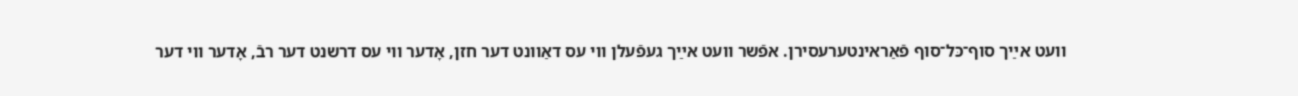וועט אײַך סוף־כּל־סוף פֿאַראינטערעסירן. אפֿשר וועט אײַך געפֿעלן ווי עס דאַוונט דער חזן, אָדער ווי עס דרשנט דער רבֿ, אָדער ווי דער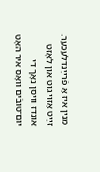מנין איז אַ פֿרײַנדלעכער. זײַט אַזוי גוט און לאָזט אונדז וויסן נאָך די יום־טובֿים וואָס איר האָט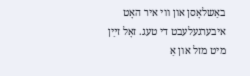באַשלאָסן און ווי איר האָט איבערגעלעבט די טעג. זאָל זײַן מיט מזל און אַ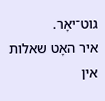גוט־יאָר.
איר האָט שאלות אין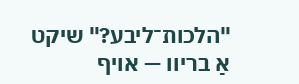"הלכות־ליבע?" שיקט אַ בריוו — אויף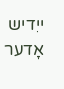ייִדיש אָדער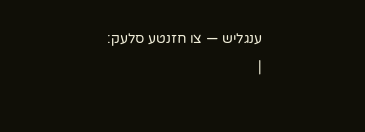ענגליש — צו חזנטע סלעק:
|